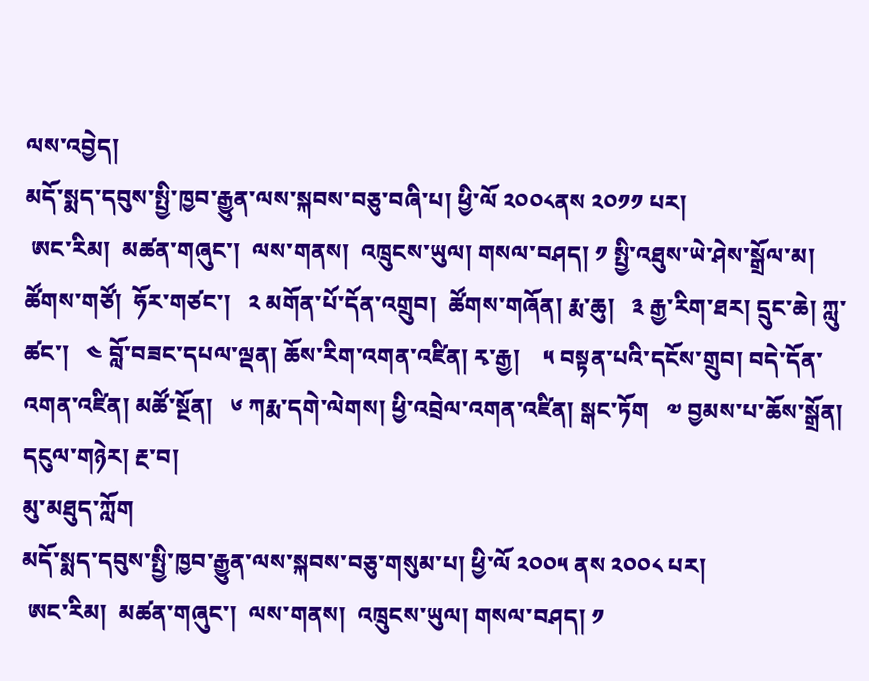ལས་འབྱེད།
མདོ་སྨད་དབུས་སྤྱི་ཁྱབ་རྒྱུན་ལས་སྐབས་བཅུ་བཞི་པ། ཕྱི་ལོ ༢༠༠༨ནས ༢༠༡༡ པར།
 ཨང་རིམ།  མཚན་གཞུང་།  ལས་གནས།  འཁྲུངས་ཡུལ། གསལ་བཤད། ༡ སྤྱི་འཐུས་ཡེ་ཤེས་སྒྲོལ་མ།  ཚོགས་གཙོ།  ཧོར་གཙང་།   ༢ མགོན་པོ་དོན་འགྲུབ།  ཚོགས་གཞོན། རྨ་ཆུ།   ༣ རྒྱ་རིག་ཐར། དྲུང་ཆེ། ཀླུ་ཚང་།   ༤ བློ་བཟང་དཔལ་ལྡན། ཆོས་རིག་འགན་འཛིན། རྭ་རྒྱ།    ༥ བསྟན་པའི་དངོས་གྲུབ། བདེ་དོན་འགན་འཛིན། མཚོ་སྔོན།   ༦ ཀརྨ་དགེ་ལེགས། ཕྱི་འབྲེལ་འགན་འཛིན། སྒང་ཏོག   ༧ བྱམས་པ་ཆོས་སྒྲོན། དངུལ་གཉེར། རྔ་བ།
མུ་མཐུད་ཀློག
མདོ་སྨད་དབུས་སྤྱི་ཁྱབ་རྒྱུན་ལས་སྐབས་བཅུ་གསུམ་པ། ཕྱི་ལོ ༢༠༠༥ ནས ༢༠༠༨ པར།
 ཨང་རིམ།  མཚན་གཞུང་།  ལས་གནས།  འཁྲུངས་ཡུལ། གསལ་བཤད། ༡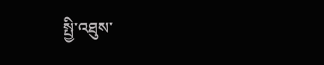སྤྱི་འཐུས་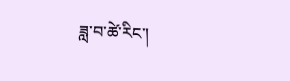ཟླ་བ་ཚེ་རིང་།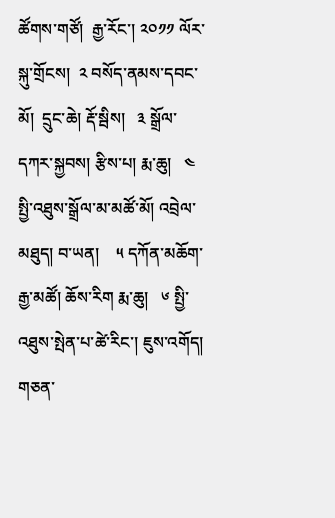ཚོགས་གཙོ།  རྒྱ་རོང་། ༢༠༡༡ ལོར་སྐུ་གྲོངས།  ༢ བསོད་ནམས་དབང་མོ།  དྲུང་ཆེ། རྡོ་སྦིས།   ༣ སྒྲོལ་དཀར་སྐྱབས། རྩིས་པ། རྨ་ཆུ།   ༤ སྤྱི་འཐུས་སྒྲོལ་མ་མཚོ་མོ། འབྲེལ་མཐུད། བ་ཡན།    ༥ དཀོན་མཆོག་རྒྱ་མཚོ། ཆོས་རིག རྨ་ཆུ།   ༦ སྤྱི་འཐུས་སྤེན་པ་ཚེ་རིང་། ཇུས་འགོད། གཅན་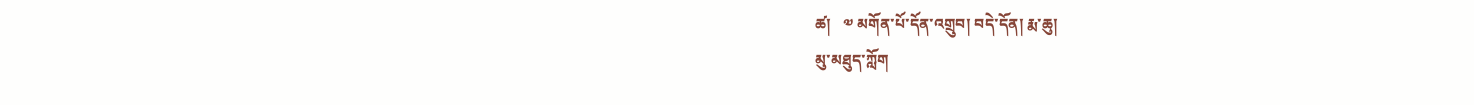ཚ།   ༧ མགོན་པོ་དོན་འགྲུབ། བདེ་དོན། རྨ་ཆུ།
མུ་མཐུད་ཀློག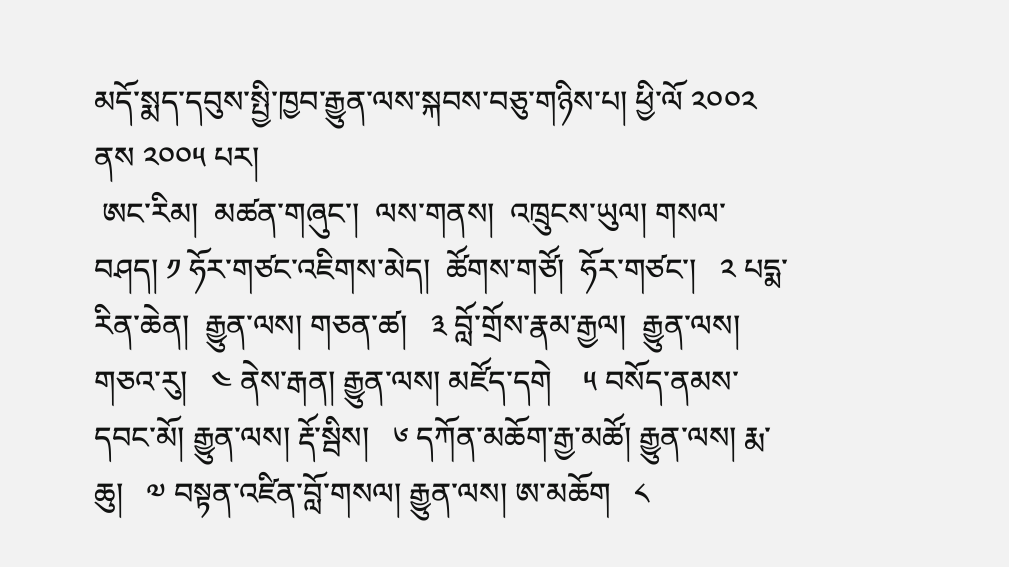མདོ་སྨད་དབུས་སྤྱི་ཁྱབ་རྒྱུན་ལས་སྐབས་བཅུ་གཉིས་པ། ཕྱི་ལོ ༢༠༠༢ ནས ༢༠༠༥ པར།
 ཨང་རིམ།  མཚན་གཞུང་།  ལས་གནས།  འཁྲུངས་ཡུལ། གསལ་བཤད། ༡ ཧོར་གཙང་འཇིགས་མེད།  ཚོགས་གཙོ།  ཧོར་གཙང་།   ༢ པདྨ་རིན་ཆེན།  རྒྱུན་ལས། གཅན་ཚ།   ༣ བློ་གྲོས་རྣམ་རྒྱལ།  རྒྱུན་ལས། གཅའ་རུ།   ༤ ནེས་རྒན། རྒྱུན་ལས། མཛོད་དགེ    ༥ བསོད་ནམས་དབང་མོ། རྒྱུན་ལས། རྡོ་སྦིས།   ༦ དཀོན་མཆོག་རྒྱ་མཚོ། རྒྱུན་ལས། རྨ་ཆུ།   ༧ བསྟན་འཛིན་བློ་གསལ། རྒྱུན་ལས། ཨ་མཆོག   ༨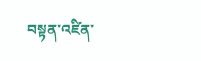བསྟན་འཛིན་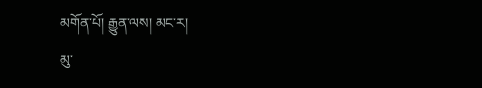མགོན་པོ། རྒྱུན་ལས། མང་ར།
མུ་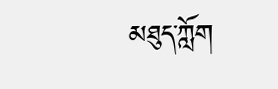མཐུད་ཀློག